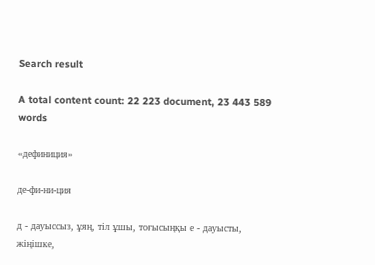Search result

A total content count: 22 223 document, 23 443 589 words

«дефиниция»

де-фи-ни-ция

д - дауыссыз, ұяң, тіл ұшы, тоғысыңқы е - дауысты, жіңішке,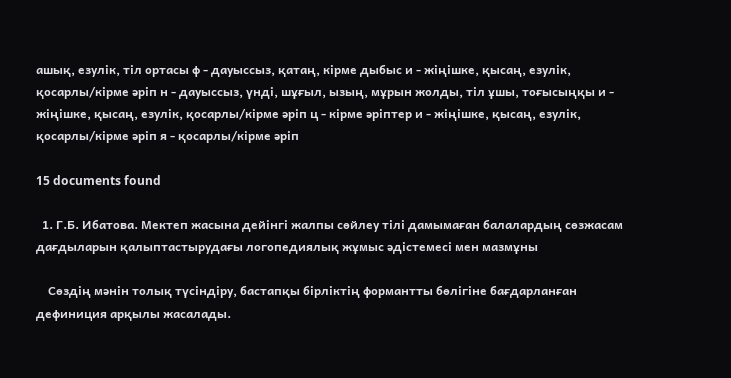ашық, езулік, тіл ортасы ф - дауыссыз, қатаң, кірме дыбыс и - жіңішке, қысаң, езулік, қосарлы/кірме әріп н - дауыссыз, үнді, шұғыл, ызың, мұрын жолды, тіл ұшы, тоғысыңқы и - жіңішке, қысаң, езулік, қосарлы/кірме әріп ц - кірме әріптер и - жіңішке, қысаң, езулік, қосарлы/кірме әріп я - қосарлы/кірме әріп

15 documents found

  1. Г.Б. Ибатова. Мектеп жасына дейінгі жалпы сөйлеу тілі дамымаған балалардың сөзжасам дағдыларын қалыптастырудағы логопедиялық жұмыс әдістемесі мен мазмұны

    Сөздің мәнін толық түсіндіру, бастапқы бірліктің формантты бөлігіне бағдарланған дефиниция арқылы жасалады.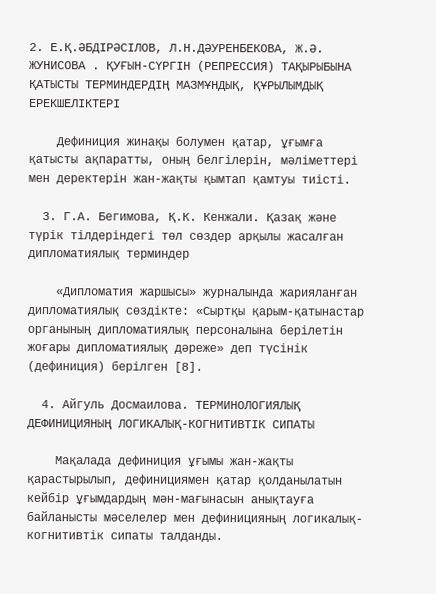2. Е.Қ.ӘБДІРӘСІЛОВ, Л.Н.ДӘУРЕНБЕКОВА, Ж.Ә. ЖУНИСОВА . ҚУҒЫН-СҮРГІН (РЕПРЕССИЯ) ТАҚЫРЫБЫНА ҚАТЫСТЫ ТЕРМИНДЕРДІҢ МАЗМҰНДЫҚ, ҚҰРЫЛЫМДЫҚ ЕРЕКШЕЛІКТЕРІ

    Дефиниция жинақы болумен қатар, ұғымға қатысты ақпаратты, оның белгілерін, мәліметтері мен деректерін жан-жақты қымтап қамтуы тиісті.

  3. Г.А. Бегимова, Қ.К. Кенжали. Қазақ және түрік тілдеріндегі төл сөздер арқылы жасалған дипломатиялық терминдер

    «Дипломатия жаршысы» журналында жарияланған дипломатиялық сөздікте: «Сыртқы қарым-қатынастар органының дипломатиялық персоналына берілетін жоғары дипломатиялық дәреже» деп түсінік (дефиниция) берілген [8].

  4. Айгуль Досмаилова. ТЕРМИНОЛОГИЯЛЫҚ ДЕФИНИЦИЯНЫҢ ЛОГИКАЛЫҚ-КОГНИТИВТІК СИПАТЫ

    Мақалада дефиниция ұғымы жан-жақты қарастырылып, дефинициямен қатар қолданылатын кейбір ұғымдардың мән-мағынасын анықтауға байланысты мәселелер мен дефиницияның логикалық-когнитивтік сипаты талданды.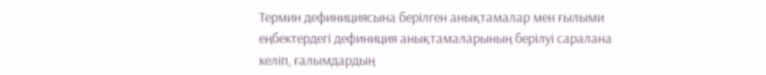Термин дефинициясына берілген анықтамалар мен ғылыми еңбектердегі дефиниция анықтамаларының берілуі саралана келіп, ғалымдардың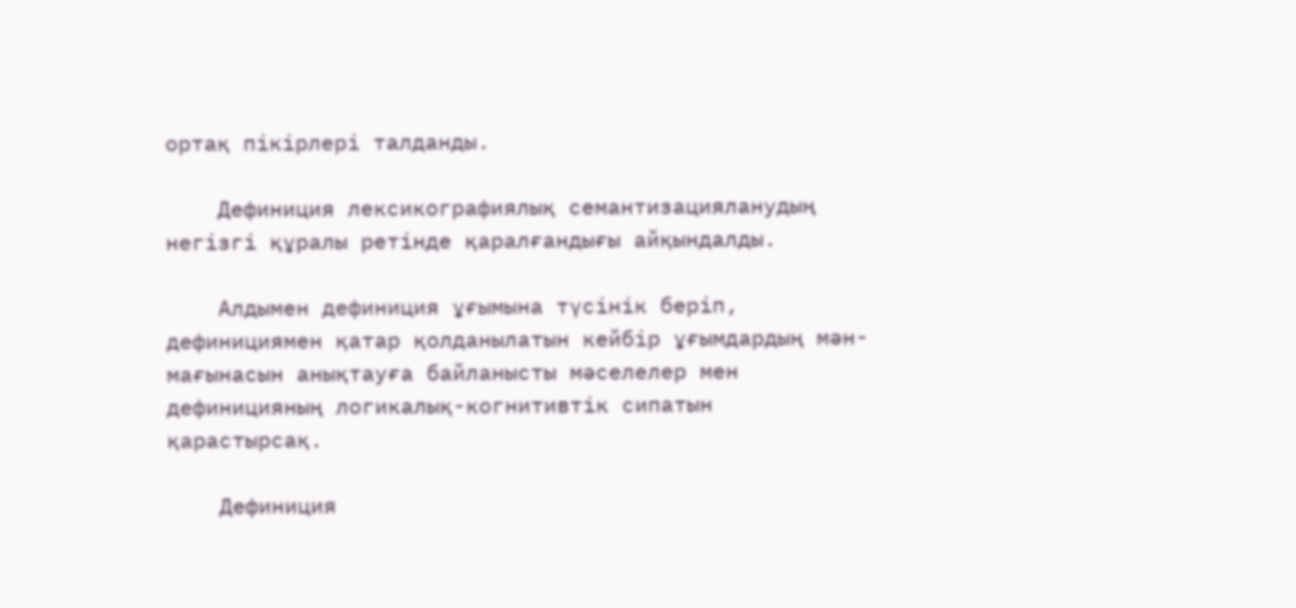ортақ пікірлері талданды.

    Дефиниция лексикографиялық семантизацияланудың негізгі құралы ретінде қаралғандығы айқындалды.

    Алдымен дефиниция ұғымына түсінік беріп, дефинициямен қатар қолданылатын кейбір ұғымдардың мән-мағынасын анықтауға байланысты мәселелер мен дефиницияның логикалық-когнитивтік сипатын қарастырсақ.

    Дефиниция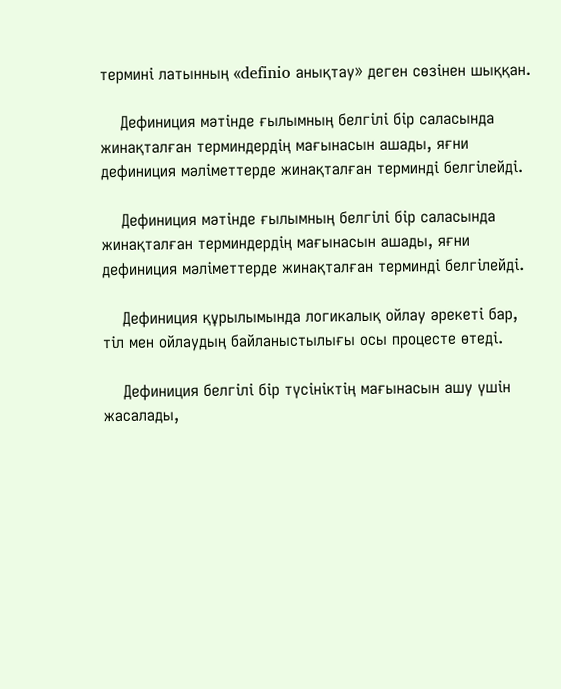термині латынның «definio анықтау» деген сөзінен шыққан.

    Дефиниция мәтінде ғылымның белгілі бір саласында жинақталған терминдердің мағынасын ашады, яғни дефиниция мәліметтерде жинақталған терминді белгілейді.

    Дефиниция мәтінде ғылымның белгілі бір саласында жинақталған терминдердің мағынасын ашады, яғни дефиниция мәліметтерде жинақталған терминді белгілейді.

    Дефиниция құрылымында логикалық ойлау әрекеті бар, тіл мен ойлаудың байланыстылығы осы процесте өтеді.

    Дефиниция белгілі бір түсініктің мағынасын ашу үшін жасалады,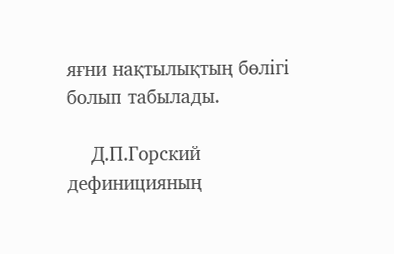яғни нақтылықтың бөлігі болып табылады.

    Д.П.Горский дефиницияның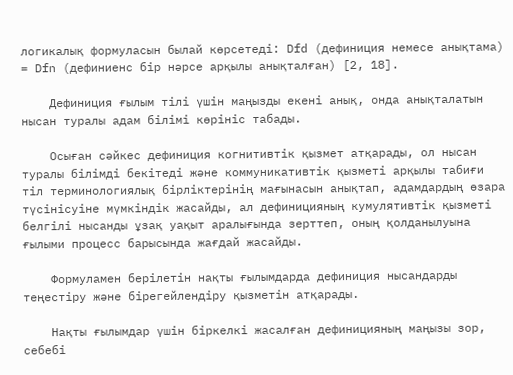логикалық формуласын былай көрсетеді: Dfd (дефиниция немесе анықтама) = Dfn (дефиниенс бір нәрсе арқылы анықталған) [2, 18].

    Дефиниция ғылым тілі үшін маңызды екені анық, онда анықталатын нысан туралы адам білімі көрініс табады.

    Осыған сәйкес дефиниция когнитивтік қызмет атқарады, ол нысан туралы білімді бекітеді және коммуникативтік қызметі арқылы табиғи тіл терминологиялық бірліктерінің мағынасын анықтап, адамдардың өзара түсінісуіне мүмкіндік жасайды, ал дефиницияның кумулятивтік қызметі белгілі нысанды ұзақ уақыт аралығында зерттеп, оның қолданылуына ғылыми процесс барысында жағдай жасайды.

    Формуламен берілетін нақты ғылымдарда дефиниция нысандарды теңестіру және бірегейлендіру қызметін атқарады.

    Нақты ғылымдар үшін біркелкі жасалған дефиницияның маңызы зор, себебі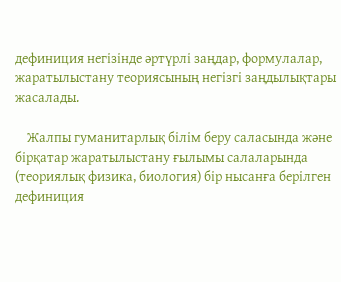дефиниция негізінде әртүрлі заңдар, формулалар, жаратылыстану теориясының негізгі заңдылықтары жасалады.

    Жалпы гуманитарлық білім беру саласында және бірқатар жаратылыстану ғылымы салаларында (теориялық физика, биология) бір нысанға берілген дефиниция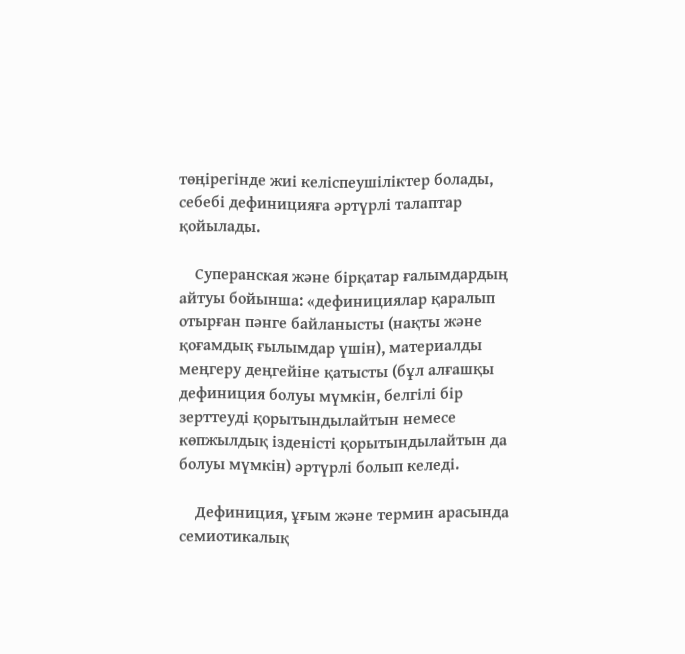төңірегінде жиі келіспеушіліктер болады, себебі дефиницияға әртүрлі талаптар қойылады.

    Суперанская және бірқатар ғалымдардың айтуы бойынша: «дефинициялар қаралып отырған пәнге байланысты (нақты және қоғамдық ғылымдар үшін), материалды меңгеру деңгейіне қатысты (бұл алғашқы дефиниция болуы мүмкін, белгілі бір зерттеуді қорытындылайтын немесе көпжылдық ізденісті қорытындылайтын да болуы мүмкін) әртүрлі болып келеді.

    Дефиниция, ұғым және термин арасында семиотикалық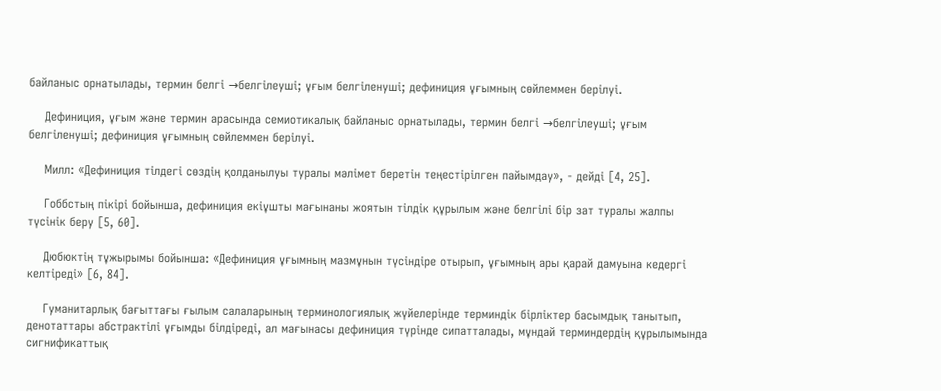байланыс орнатылады, термин белгі →белгілеуші; ұғым белгіленуші; дефиниция ұғымның сөйлеммен берілуі.

    Дефиниция, ұғым және термин арасында семиотикалық байланыс орнатылады, термин белгі →белгілеуші; ұғым белгіленуші; дефиниция ұғымның сөйлеммен берілуі.

    Милл: «Дефиниция тілдегі сөздің қолданылуы туралы мәлімет беретін теңестірілген пайымдау», - дейді [4, 25].

    Гоббстың пікірі бойынша, дефиниция екіұшты мағынаны жоятын тілдік құрылым және белгілі бір зат туралы жалпы түсінік беру [5, 60].

    Дюбюктің тұжырымы бойынша: «Дефиниция ұғымның мазмұнын түсіндіре отырып, ұғымның ары қарай дамуына кедергі келтіреді» [6, 84].

    Гуманитарлық бағыттағы ғылым салаларының терминологиялық жүйелерінде терминдік бірліктер басымдық танытып, денотаттары абстрактілі ұғымды білдіреді, ал мағынасы дефиниция түрінде сипатталады, мұндай терминдердің құрылымында сигнификаттық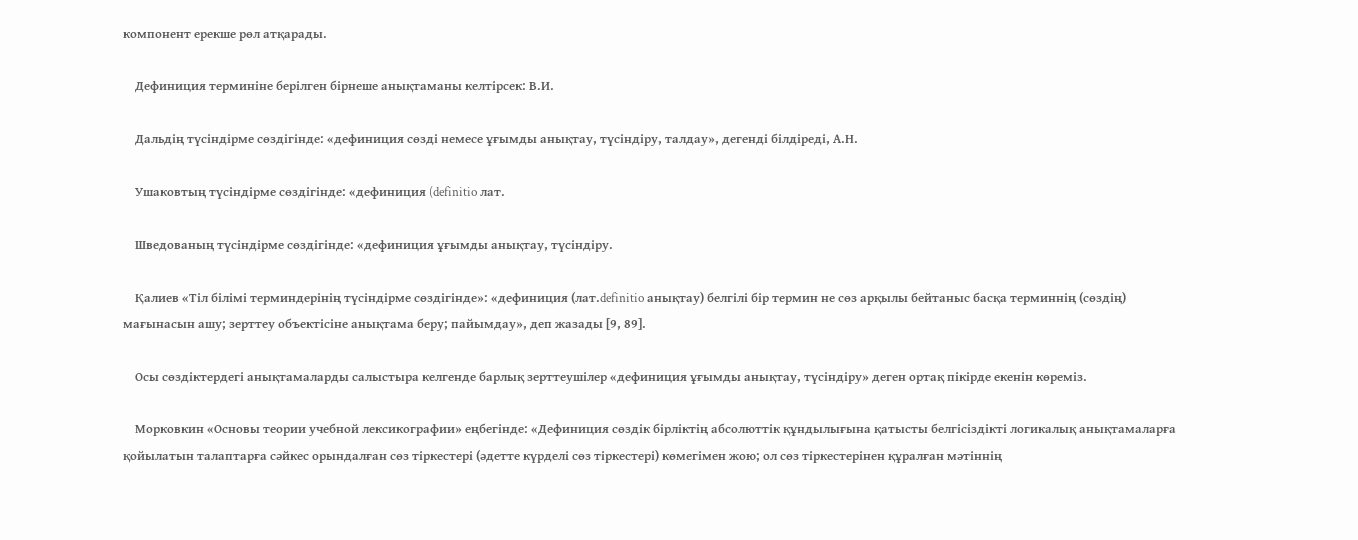компонент ерекше рөл атқарады.

    Дефиниция терминіне берілген бірнеше анықтаманы келтірсек: В.И.

    Дальдің түсіндірме сөздігінде: «дефиниция сөзді немесе ұғымды анықтау, түсіндіру, талдау», дегенді білдіреді, А.Н.

    Ушаковтың түсіндірме сөздігінде: «дефиниция (definitio лат.

    Шведованың түсіндірме сөздігінде: «дефиниция ұғымды анықтау, түсіндіру.

    Қалиев «Тіл білімі терминдерінің түсіндірме сөздігінде»: «дефиниция (лат.definitio анықтау) белгілі бір термин не сөз арқылы бейтаныс басқа терминнің (сөздің) мағынасын ашу; зерттеу объектісіне анықтама беру; пайымдау», деп жазады [9, 89].

    Осы сөздіктердегі анықтамаларды салыстыра келгенде барлық зерттеушілер «дефиниция ұғымды анықтау, түсіндіру» деген ортақ пікірде екенін көреміз.

    Морковкин «Основы теории учебной лексикографии» еңбегінде: «Дефиниция сөздік бірліктің абсолюттік құндылығына қатысты белгісіздікті логикалық анықтамаларға қойылатын талаптарға сәйкес орындалған сөз тіркестері (әдетте күрделі сөз тіркестері) көмегімен жою; ол сөз тіркестерінен құралған мәтіннің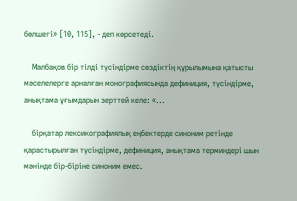бөлшегі» [10, 115], - деп көрсетеді.

    Малбақов бір тілді түсіндірме сөздіктің құрылымына қатысты мәселелерге арналған монографиясында дефиниция, түсіндірме, анықтама ұғымдарын зерттей келе: «...

    бірқатар лексикографиялық еңбектерде синоним ретінде қарастырылған түсіндірме, дефиниция, анықтама терминдері шын мәнінде бір-біріне синоним емес.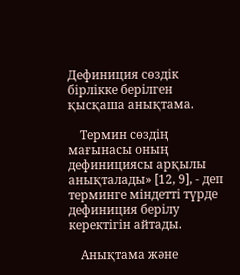Дефиниция сөздік бірлікке берілген қысқаша анықтама.

    Термин сөздің мағынасы оның дефинициясы арқылы анықталады» [12, 9], - деп терминге міндетті түрде дефиниция берілу керектігін айтады.

    Анықтама және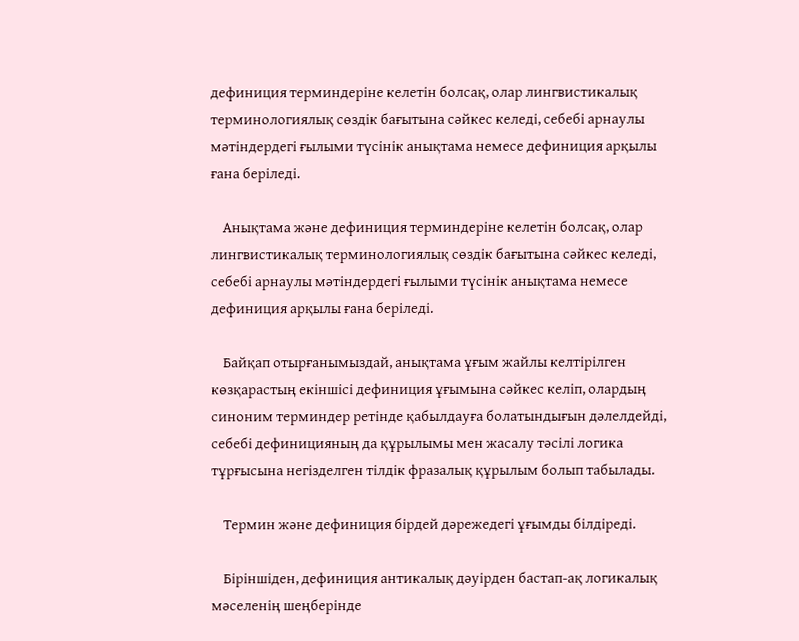дефиниция терминдеріне келетін болсақ, олар лингвистикалық терминологиялық сөздік бағытына сәйкес келеді, себебі арнаулы мәтіндердегі ғылыми түсінік анықтама немесе дефиниция арқылы ғана беріледі.

    Анықтама және дефиниция терминдеріне келетін болсақ, олар лингвистикалық терминологиялық сөздік бағытына сәйкес келеді, себебі арнаулы мәтіндердегі ғылыми түсінік анықтама немесе дефиниция арқылы ғана беріледі.

    Байқап отырғанымыздай, анықтама ұғым жайлы келтірілген көзқарастың екіншісі дефиниция ұғымына сәйкес келіп, олардың синоним терминдер ретінде қабылдауға болатындығын дәлелдейді, себебі дефиницияның да құрылымы мен жасалу тәсілі логика тұрғысына негізделген тілдік фразалық құрылым болып табылады.

    Термин және дефиниция бірдей дәрежедегі ұғымды білдіреді.

    Біріншіден, дефиниция антикалық дәуірден бастап-ақ логикалық мәселенің шеңберінде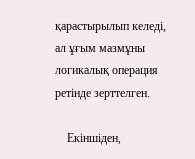қарастырылып келеді, ал ұғым мазмұны логикалық операция ретінде зерттелген.

    Екіншіден,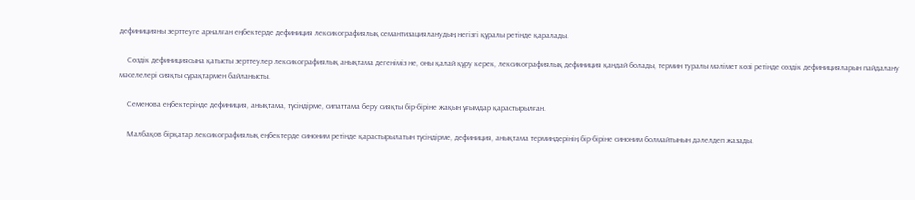дефиницияны зерттеуге арналған еңбектерде дефиниция лексикографиялық семантизацияланудың негізгі құралы ретінде қаралады.

    Сөздік дефинициясына қатысты зерттеулер лексикографиялық анықтама дегеніміз не, оны қалай құру керек, лексикографиялық дефиниция қандай болады, термин туралы мәлімет көзі ретінде сөздік дефиницияларын пайдалану мәселелері сияқты сұрақтармен байланысты.

    Семенова еңбектерінде дефиниция, анықтама, түсіндірме, сипаттама беру сияқты бір-біріне жақын ұғымдар қарастырылған.

    Малбақов бірқатар лексикографиялық еңбектерде синоним ретінде қарастырылатын түсіндірме, дефиниция, анықтама терминдерінің бір-біріне синоним болмайтынын дәлелдеп жазады.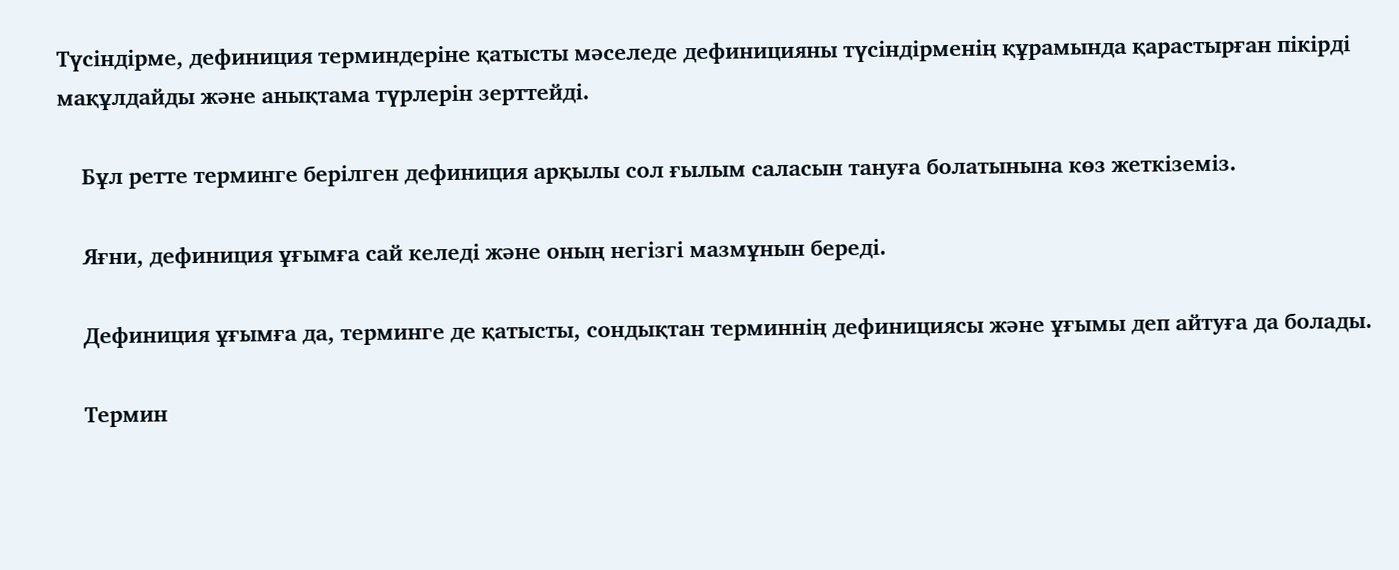Түсіндірме, дефиниция терминдеріне қатысты мәселеде дефиницияны түсіндірменің құрамында қарастырған пікірді мақұлдайды және анықтама түрлерін зерттейді.

    Бұл ретте терминге берілген дефиниция арқылы сол ғылым саласын тануға болатынына көз жеткіземіз.

    Яғни, дефиниция ұғымға сай келеді және оның негізгі мазмұнын береді.

    Дефиниция ұғымға да, терминге де қатысты, сондықтан терминнің дефинициясы және ұғымы деп айтуға да болады.

    Термин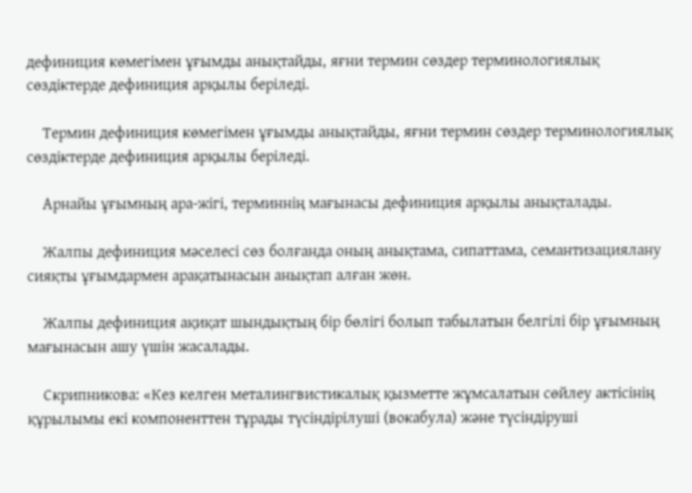дефиниция көмегімен ұғымды анықтайды, яғни термин сөздер терминологиялық сөздіктерде дефиниция арқылы беріледі.

    Термин дефиниция көмегімен ұғымды анықтайды, яғни термин сөздер терминологиялық сөздіктерде дефиниция арқылы беріледі.

    Арнайы ұғымның ара-жігі, терминнің мағынасы дефиниция арқылы анықталады.

    Жалпы дефиниция мәселесі сөз болғанда оның анықтама, сипаттама, семантизациялану сияқты ұғымдармен арақатынасын анықтап алған жөн.

    Жалпы дефиниция ақиқат шындықтың бір бөлігі болып табылатын белгілі бір ұғымның мағынасын ашу үшін жасалады.

    Скрипникова: «Кез келген металингвистикалық қызметте жұмсалатын сөйлеу актісінің құрылымы екі компоненттен тұрады түсіндірілуші (вокабула) және түсіндіруші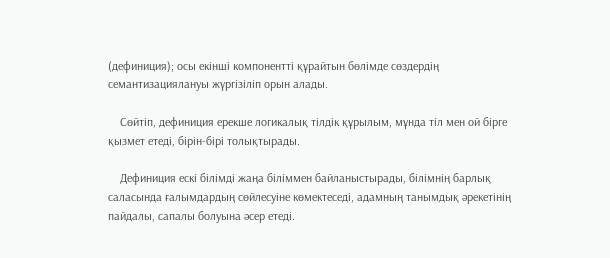(дефиниция); осы екінші компонентті құрайтын бөлімде сөздердің семантизациялануы жүргізіліп орын алады.

    Сөйтіп, дефиниция ерекше логикалық тілдік құрылым, мұнда тіл мен ой бірге қызмет етеді, бірін-бірі толықтырады.

    Дефиниция ескі білімді жаңа біліммен байланыстырады, білімнің барлық саласында ғалымдардың сөйлесуіне көмектеседі, адамның танымдық әрекетінің пайдалы, сапалы болуына әсер етеді.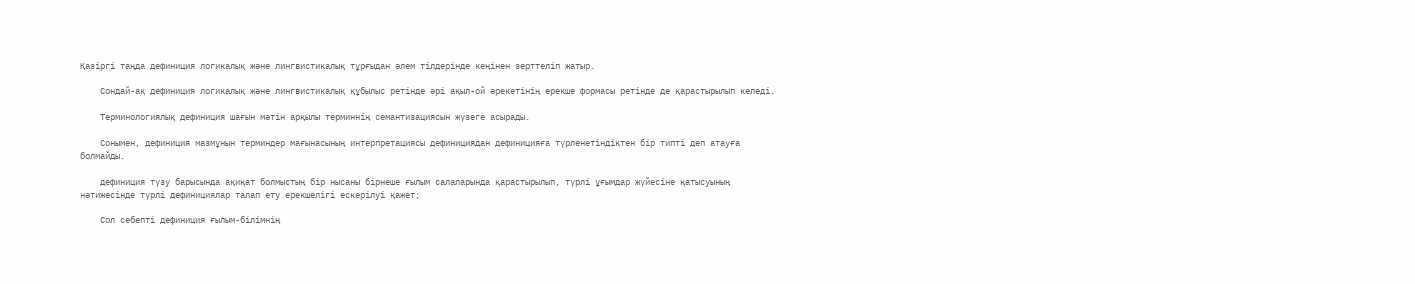Қазіргі таңда дефиниция логикалық және лингвистикалық тұрғыдан әлем тілдерінде кеңінен зерттеліп жатыр.

    Сондай-ақ дефиниция логикалық және лингвистикалық құбылыс ретінде әрі ақыл-ой әрекетінің ерекше формасы ретінде де қарастырылып келеді.

    Терминологиялық дефиниция шағын мәтін арқылы терминнің семантизациясын жүзеге асырады.

    Сонымен, дефиниция мазмұнын терминдер мағынасының интерпретациясы дефинициядан дефиницияға түрленетіндіктен бір типті деп атауға болмайды.

    дефиниция түзу барысында ақиқат болмыстың бір нысаны бірнеше ғылым салаларында қарастырылып, түрлі ұғымдар жүйесіне қатысуының нәтижесінде түрлі дефинициялар талап ету ерекшелігі ескерілуі қажет;

    Сол себепті дефиниция ғылым-білімнің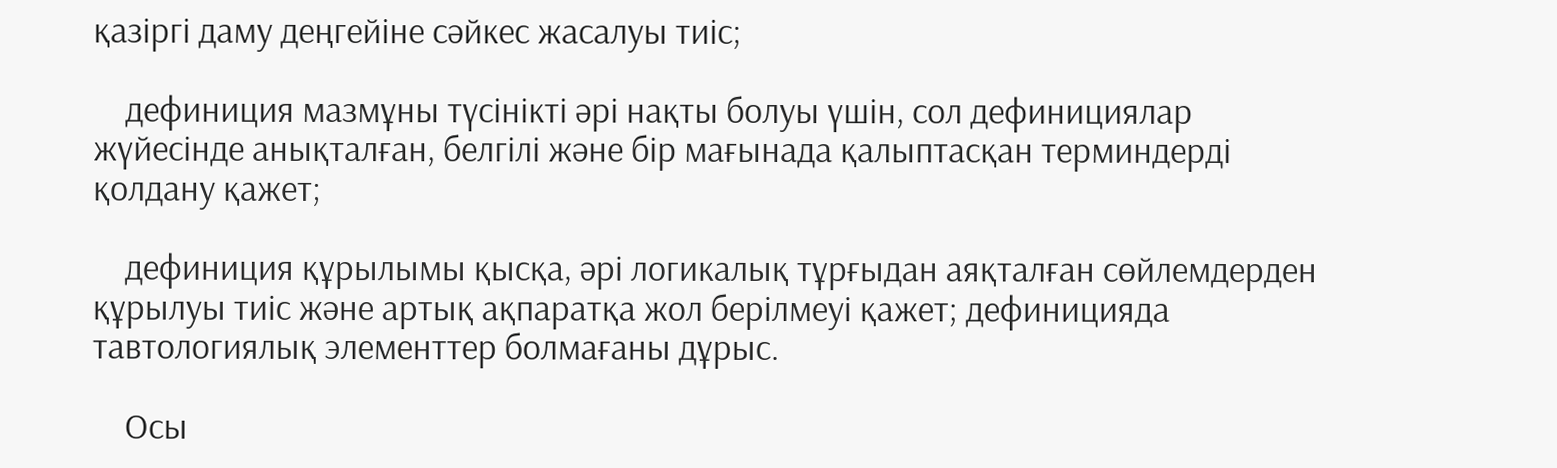қазіргі даму деңгейіне сәйкес жасалуы тиіс;

    дефиниция мазмұны түсінікті әрі нақты болуы үшін, сол дефинициялар жүйесінде анықталған, белгілі және бір мағынада қалыптасқан терминдерді қолдану қажет;

    дефиниция құрылымы қысқа, әрі логикалық тұрғыдан аяқталған сөйлемдерден құрылуы тиіс және артық ақпаратқа жол берілмеуі қажет; дефиницияда тавтологиялық элементтер болмағаны дұрыс.

    Осы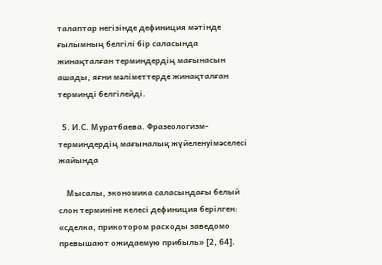талаптар негізінде дефиниция мәтінде ғылымның белгілі бір саласында жинақталған терминдердің мағынасын ашады, яғни мәліметтерде жинақталған терминді белгілейді.

  5. И.С. Муратбаева. Фразеологизм-терминдердің мағыналық жүйеленуімәселесі жайында

    Мысалы, экономика саласындағы белый слон терминіне келесі дефиниция берілген: «сделка, прикотором расходы заведомо превышают ожидаемую прибыль» [2, 64].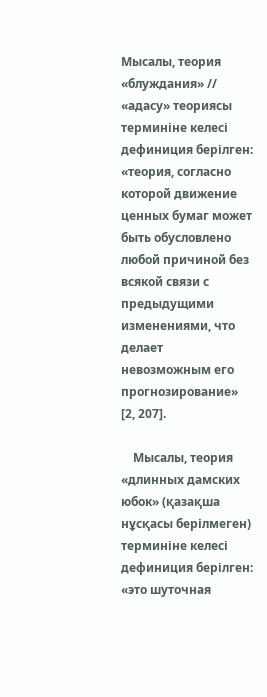Мысалы, теория «блуждания» // «адасу» теориясы терминіне келесі дефиниция берілген: «теория, согласно которой движение ценных бумаг может быть обусловлено любой причиной без всякой связи с предыдущими изменениями, что делает невозможным его прогнозирование» [2, 207].

    Мысалы, теория «длинных дамских юбок» (қазақша нұсқасы берілмеген) терминіне келесі дефиниция берілген: «это шуточная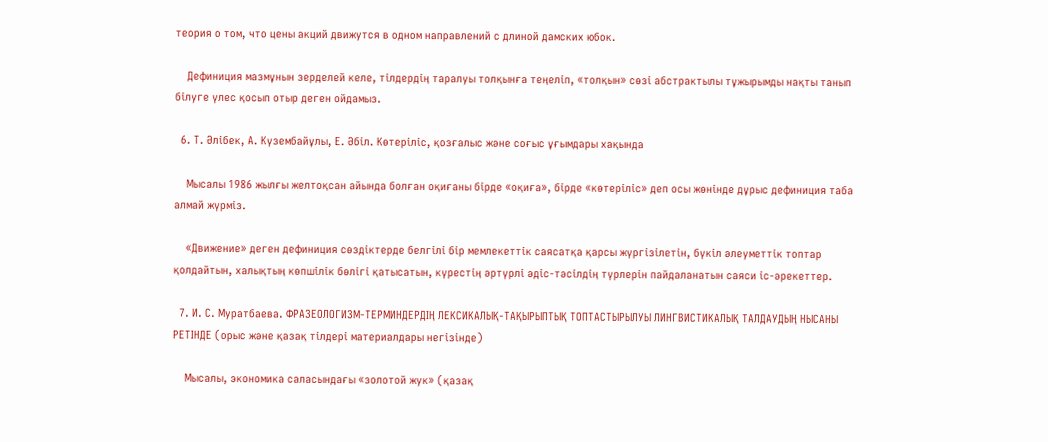теория о том, что цены акций движутся в одном направлений с длиной дамских юбок.

    Дефиниция мазмұнын зерделей келе, тілдердің таралуы толқынға теңеліп, «толқын» сөзі абстрактылы тұжырымды нақты танып білуге үлес қосып отыр деген ойдамыз.

  6. Т. Әлібек, А. Күзембайұлы, Е. Әбіл. Көтеріліс, қозғалыс және соғыс ұғымдары хақында

    Мысалы 1986 жылғы желтоқсан айында болған оқиғаны бірде «оқиға», бірде «көтеріліс» деп осы жөнінде дұрыс дефиниция таба алмай жүрміз.

    «Движение» деген дефиниция сөздіктерде белгілі бір мемлекеттік саясатқа қарсы жүргізілетін, бүкіл әлеуметтік топтар қолдайтын, халықтың көпшілік бөлігі қатысатын, күрестің әртүрлі әдіс-тәсілдің түрлерін пайдаланатын саяси іс-әрекеттер.

  7. И. С. Муратбаева. ФРАЗЕОЛОГИЗМ-ТЕРМИНДЕРДІҢ ЛЕКСИКАЛЫҚ-ТАҚЫРЫПТЫҚ ТОПТАСТЫРЫЛУЫ ЛИНГВИСТИКАЛЫҚ ТАЛДАУДЫҢ НЫСАНЫ РЕТІНДЕ (орыс және қазақ тілдері материалдары негізінде)

    Мысалы, экономика саласындағы «золотой жук» (қазақ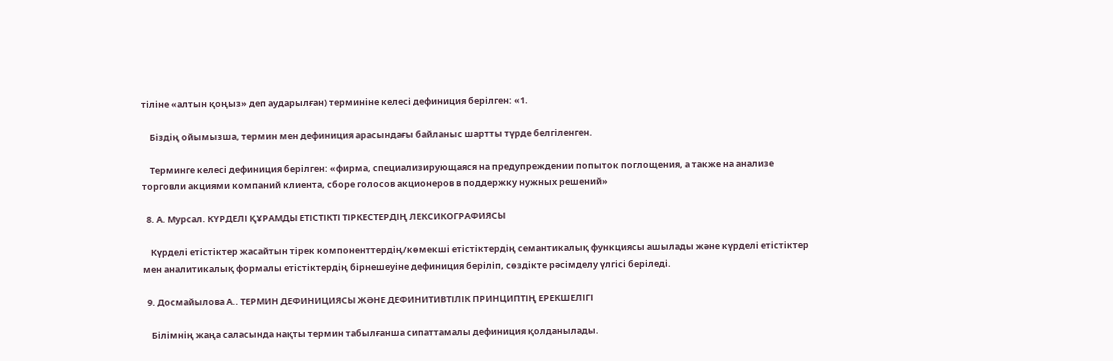тіліне «алтын қоңыз» деп аударылған) терминіне келесі дефиниция берілген: «1.

    Біздің ойымызша, термин мен дефиниция арасындағы байланыс шартты түрде белгіленген.

    Терминге келесі дефиниция берілген: «фирма, специализирующаяся на предупреждении попыток поглощения, а также на анализе торговли акциями компаний клиента, сборе голосов акционеров в поддержку нужных решений»

  8. А. Мурсал. КҮРДЕЛІ ҚҰРАМДЫ ЕТІСТІКТІ ТІРКЕСТЕРДІҢ ЛЕКСИКОГРАФИЯСЫ

    Күрделі етістіктер жасайтын тірек компоненттердің/көмекші етістіктердің семантикалық функциясы ашылады және күрделі етістіктер мен аналитикалық формалы етістіктердің бірнешеуіне дефиниция беріліп, сөздікте рәсімделу үлгісі беріледі.

  9. Досмайылова А.. ТЕРМИН ДЕФИНИЦИЯСЫ ЖƏНЕ ДЕФИНИТИВТІЛІК ПРИНЦИПТІҢ ЕРЕКШЕЛІГІ

    Білімнің жаңа саласында нақты термин табылғанша сипаттамалы дефиниция қолданылады.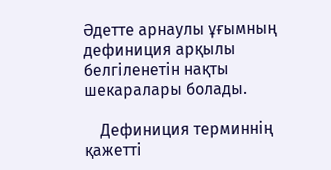Əдетте арнаулы ұғымның дефиниция арқылы белгіленетін нақты шекаралары болады.

    Дефиниция терминнің қажетті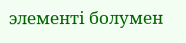элементі болумен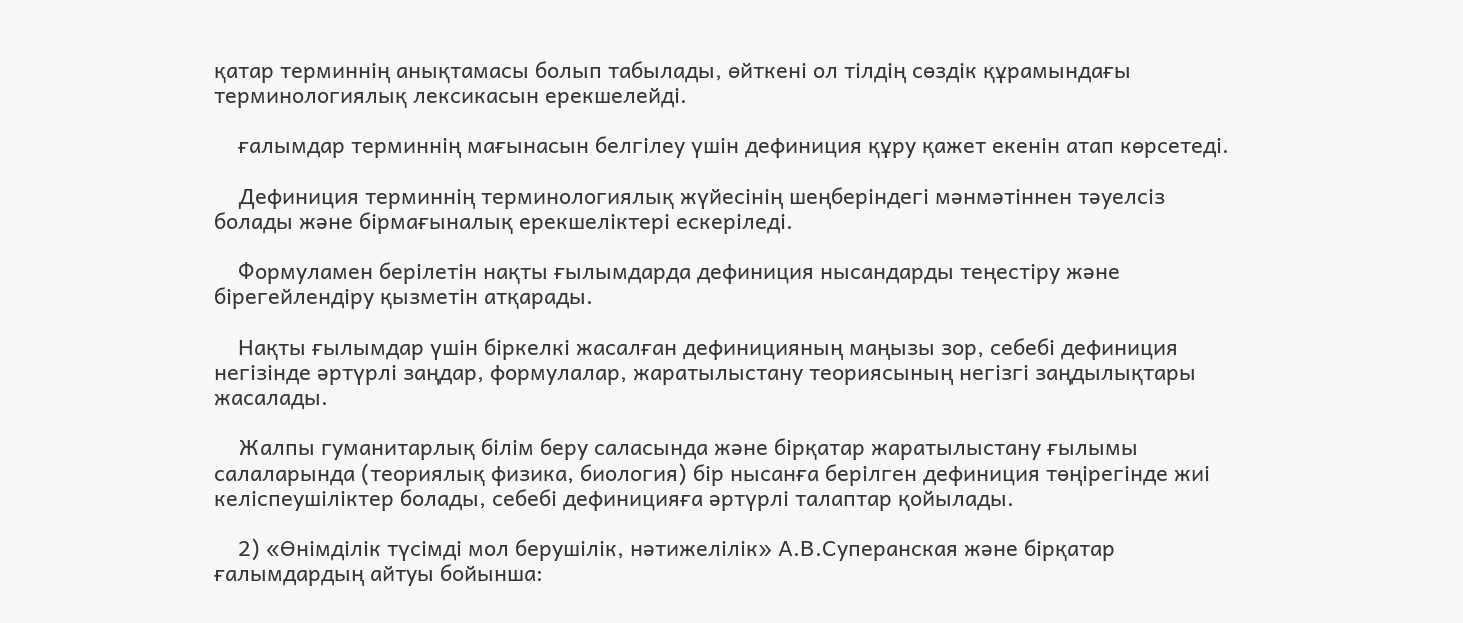қатар терминнің анықтамасы болып табылады, өйткені ол тілдің сөздік құрамындағы терминологиялық лексикасын ерекшелейді.

    ғалымдар терминнің мағынасын белгілеу үшін дефиниция құру қажет екенін атап көрсетеді.

    Дефиниция терминнің терминологиялық жүйесінің шеңберіндегі мəнмəтіннен тəуелсіз болады жəне бірмағыналық ерекшеліктері ескеріледі.

    Формуламен берілетін нақты ғылымдарда дефиниция нысандарды теңестіру жəне бірегейлендіру қызметін атқарады.

    Нақты ғылымдар үшін біркелкі жасалған дефиницияның маңызы зор, себебі дефиниция негізінде əртүрлі заңдар, формулалар, жаратылыстану теориясының негізгі заңдылықтары жасалады.

    Жалпы гуманитарлық білім беру саласында жəне бірқатар жаратылыстану ғылымы салаларында (теориялық физика, биология) бір нысанға берілген дефиниция төңірегінде жиі келіспеушіліктер болады, себебі дефиницияға əртүрлі талаптар қойылады.

    2) «Өнімділік түсімді мол берушілік, нəтижелілік» А.В.Суперанская жəне бірқатар ғалымдардың айтуы бойынша: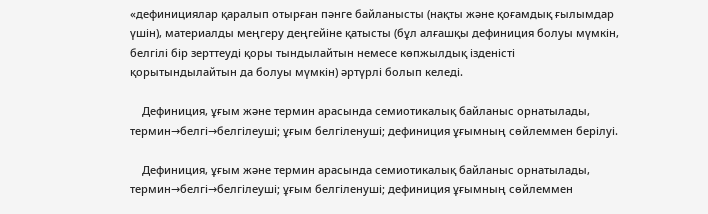«дефинициялар қаралып отырған пəнге байланысты (нақты жəне қоғамдық ғылымдар үшін), материалды меңгеру деңгейіне қатысты (бұл алғашқы дефиниция болуы мүмкін, белгілі бір зерттеуді қоры тындылайтын немесе көпжылдық ізденісті қорытындылайтын да болуы мүмкін) əртүрлі болып келеді.

    Дефиниция, ұғым жəне термин арасында семиотикалық байланыс орнатылады, термин→белгі→белгілеуші; ұғым белгіленуші; дефиниция ұғымның сөйлеммен берілуі.

    Дефиниция, ұғым жəне термин арасында семиотикалық байланыс орнатылады, термин→белгі→белгілеуші; ұғым белгіленуші; дефиниция ұғымның сөйлеммен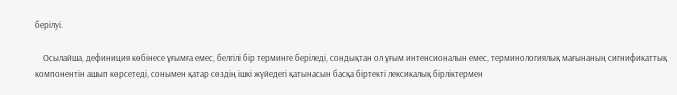берілуі.

    Осылайша, дефиниция көбінесе ұғымға емес, белгілі бір терминге беріледі, сондықтан ол ұғым интенсионалын емес, терминологиялық мағынаның сигнификаттық компонентін ашып көрсетеді, сонымен қатар сөздің ішкі жүйедегі қатынасын басқа біртекті лексикалық бірліктермен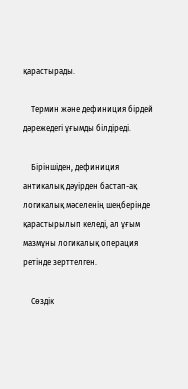қарастырады.

    Термин жəне дефиниция бірдей дəрежедегі ұғымды білдіреді.

    Біріншіден, дефиниция антикалық дəуірден бастап-ақ логикалық мəселенің шеңберінде қарастырылып келеді, ал ұғым мазмұны логикалық операция ретінде зерттелген.

    Сөздік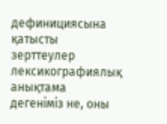дефинициясына қатысты зерттеулер лексикографиялық анықтама дегеніміз не, оны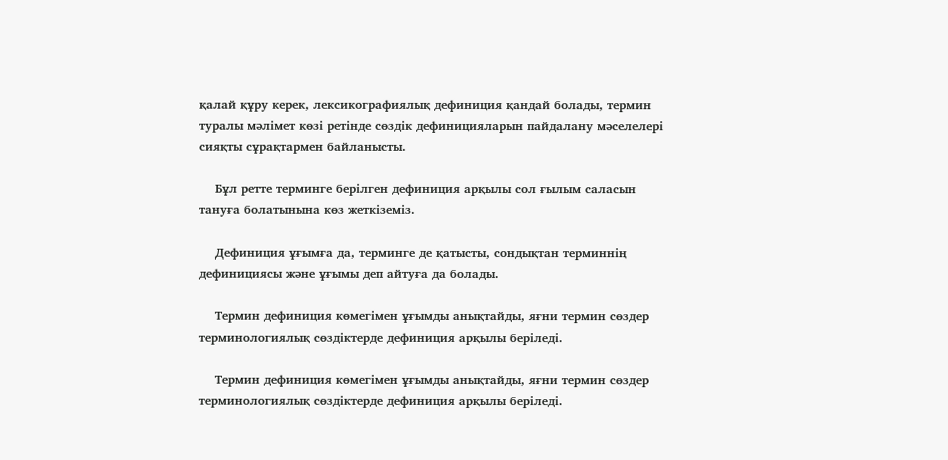қалай құру керек, лексикографиялық дефиниция қандай болады, термин туралы мəлімет көзі ретінде сөздік дефиницияларын пайдалану мəселелері сияқты сұрақтармен байланысты.

    Бұл ретте терминге берілген дефиниция арқылы сол ғылым саласын тануға болатынына көз жеткіземіз.

    Дефиниция ұғымға да, терминге де қатысты, сондықтан терминнің дефинициясы жəне ұғымы деп айтуға да болады.

    Термин дефиниция көмегімен ұғымды анықтайды, яғни термин сөздер терминологиялық сөздіктерде дефиниция арқылы беріледі.

    Термин дефиниция көмегімен ұғымды анықтайды, яғни термин сөздер терминологиялық сөздіктерде дефиниция арқылы беріледі.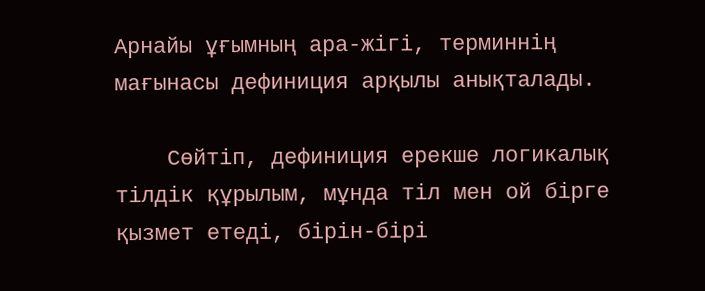Арнайы ұғымның ара-жігі, терминнің мағынасы дефиниция арқылы анықталады.

    Сөйтіп, дефиниция ерекше логикалық тілдік құрылым, мұнда тіл мен ой бірге қызмет етеді, бірін-бірі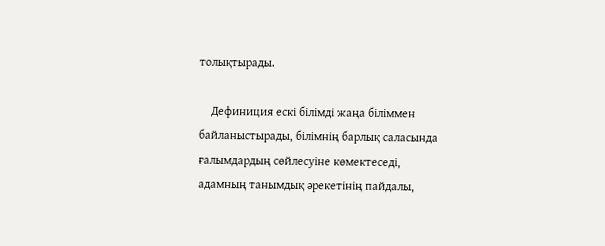толықтырады.

    Дефиниция ескі білімді жаңа біліммен байланыстырады, білімнің барлық саласында ғалымдардың сөйлесуіне көмектеседі, адамның танымдық əрекетінің пайдалы,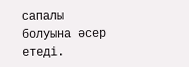сапалы болуына əсер етеді.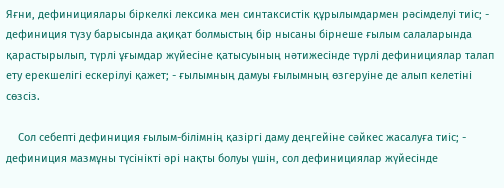Яғни, дефинициялары біркелкі лексика мен синтаксистік құрылымдармен рəсімделуі тиіс; - дефиниция түзу барысында ақиқат болмыстың бір нысаны бірнеше ғылым салаларында қарастырылып, түрлі ұғымдар жүйесіне қатысуының нəтижесінде түрлі дефинициялар талап ету ерекшелігі ескерілуі қажет; - ғылымның дамуы ғылымның өзгеруіне де алып келетіні сөзсіз.

    Сол себепті дефиниция ғылым-білімнің қазіргі даму деңгейіне сəйкес жасалуға тиіс; - дефиниция мазмұны түсінікті əрі нақты болуы үшін, сол дефинициялар жүйесінде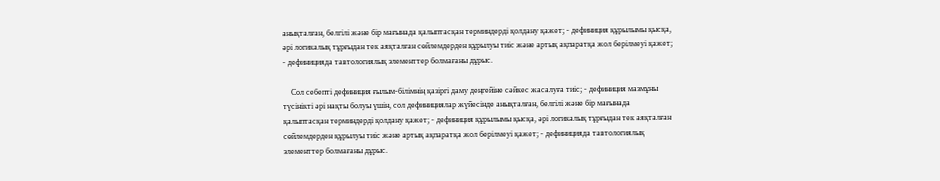анықталған, белгілі жəне бір мағынада қалыптасқан терминдерді қолдану қажет; - дефиниция құрылымы қысқа, əрі логикалық тұрғыдан тек аяқталған сөйлемдерден құрылуы тиіс жəне артық ақпаратқа жол берілмеуі қажет; - дефиницияда тавтологиялық элементтер болмағаны дұрыс.

    Сол себепті дефиниция ғылым-білімнің қазіргі даму деңгейіне сəйкес жасалуға тиіс; - дефиниция мазмұны түсінікті əрі нақты болуы үшін, сол дефинициялар жүйесінде анықталған, белгілі жəне бір мағынада қалыптасқан терминдерді қолдану қажет; - дефиниция құрылымы қысқа, əрі логикалық тұрғыдан тек аяқталған сөйлемдерден құрылуы тиіс жəне артық ақпаратқа жол берілмеуі қажет; - дефиницияда тавтологиялық элементтер болмағаны дұрыс.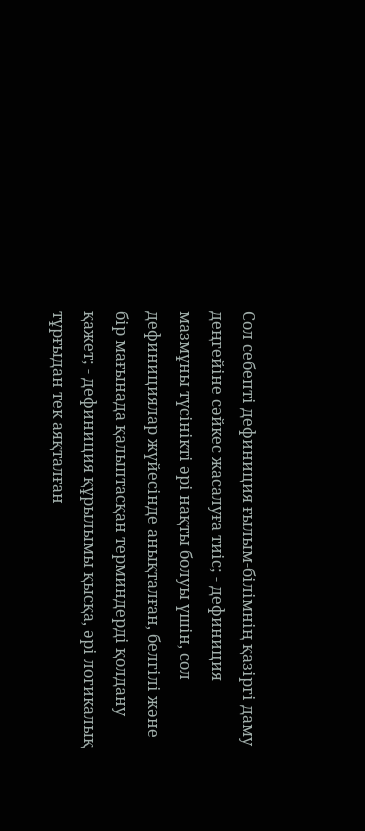Сол себепті дефиниция ғылым-білімнің қазіргі даму деңгейіне сəйкес жасалуға тиіс; - дефиниция мазмұны түсінікті əрі нақты болуы үшін, сол дефинициялар жүйесінде анықталған, белгілі жəне бір мағынада қалыптасқан терминдерді қолдану қажет; - дефиниция құрылымы қысқа, əрі логикалық тұрғыдан тек аяқталған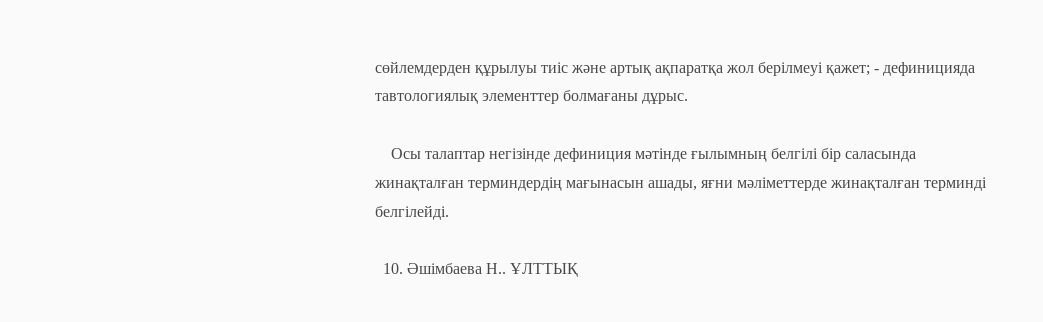сөйлемдерден құрылуы тиіс жəне артық ақпаратқа жол берілмеуі қажет; - дефиницияда тавтологиялық элементтер болмағаны дұрыс.

    Осы талаптар негізінде дефиниция мəтінде ғылымның белгілі бір саласында жинақталған терминдердің мағынасын ашады, яғни мəліметтерде жинақталған терминді белгілейді.

  10. Әшімбаева Н.. ҰЛТТЫҚ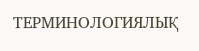ТЕРМИНОЛОГИЯЛЫҚ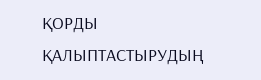ҚОРДЫ ҚАЛЫПТАСТЫРУДЫҢ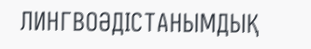ЛИНГВОӘДІСТАНЫМДЫҚ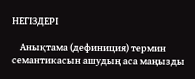НЕГІЗДЕРІ

    Анықтама (дефиниция) термин семантикасын ашудың аса маңызды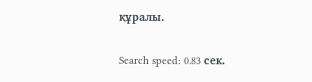құралы.

Search speed: 0.83 сек.